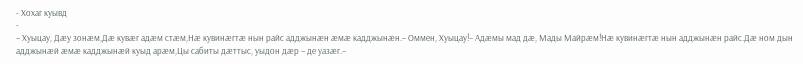- Хохаг куывд
-
– Хуыцау, Дæу зонæм,Дæ кувæг адæм стæм,Нæ кувинæгтæ нын райс адджынæн æмæ кадджынæн.– Оммен, Хуыцау!– Адæмы мад дæ, Мады Майрæм!Нæ кувинæгтæ нын адджынæн райс.Дæ ном дын адджынæй æмæ кадджынæй куыд арæм,Цы сабиты дæттыс, уыдон дæр – де уазæг.–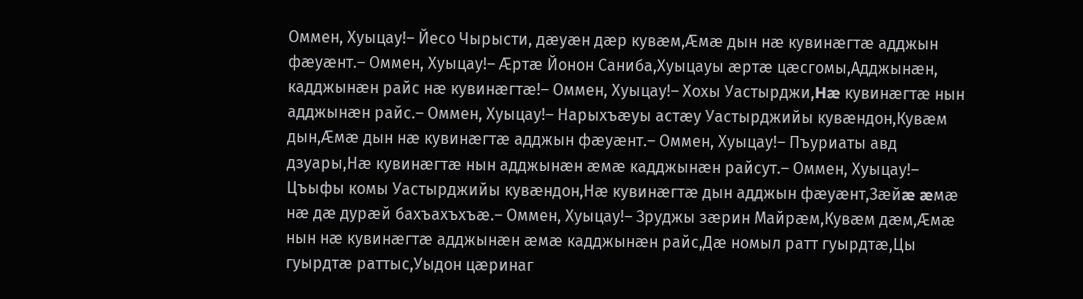Оммен, Хуыцау!– Йесо Чырысти, дæуæн дæр кувæм,Æмæ дын нæ кувинæгтæ адджын фæуæнт.– Оммен, Хуыцау!– Æртæ Йонон Саниба,Хуыцауы æртæ цæсгомы,Адджынæн, кадджынæн райс нæ кувинæгтæ!– Оммен, Хуыцау!– Хохы Уастырджи,Hæ кувинæгтæ нын адджынæн райс.– Оммен, Хуыцау!– Нарыхъæуы астæу Уастырджийы кувæндон,Кувæм дын,Æмæ дын нæ кувинæгтæ адджын фæуæнт.– Оммен, Хуыцау!– Пъуриаты авд дзуары,Нæ кувинæгтæ нын адджынæн æмæ кадджынæн райсут.– Оммен, Хуыцау!– Цъыфы комы Уастырджийы кувæндон,Нæ кувинæгтæ дын адджын фæуæнт,Зæйæ æмæ нæ дæ дурæй бахъахъхъæ.– Оммен, Хуыцау!– Зруджы зæрин Майрæм,Кувæм дæм,Æмæ нын нæ кувинæгтæ адджынæн æмæ кадджынæн райс,Дæ номыл ратт гуырдтæ,Цы гуырдтæ раттыс,Уыдон цæринаг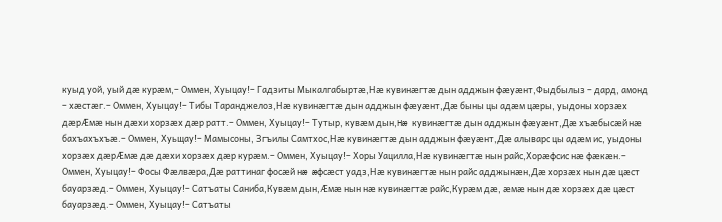куыд уой, уый дæ курæм,– Оммен, Хуыцау!– Гадзиты Мыкалгабыртæ,Нæ кувинæгтæ дын адджын фæуæнт,Фыдбылыз – дард, амонд – хæстæг.– Оммен, Хуыцау!– Тибы Таранджелоз,Нæ кувинæгтæ дын адджын фæуæнт,Дæ быны цы адæм цæры, уыдоны хорзæх дæрÆмæ нын дæхи хорзæх дæр ратт.– Оммен, Хуыцау!– Тутыр, кувæм дын,Hæ кувинæгтæ дын адджын фæуæнт,Дæ хъæбысæй нæ бахъахъхъæ.– Оммен, Хуьщау!– Мамысоны, Згъилы Самтхос,Нæ кувинæгтæ дын адджын фæуæнт,Дæ алыварс цы адæм ис, уыдоны хорзæх дæрÆмæ дæ дæхи хорзæх дæр курæм.– Оммен, Хуыцау!– Хоры Уацилла,Нæ кувинæгтæ нын райс,Хорæфсис нæ фæкæн.– Оммен, Хуыцау!– Фосы Фæлвæра,Дæ раттинаг фосæй нæ æфсæст уадз,Нæ кувинæгтæ нын райс адджынæн,Дæ хорзæх нын дæ цæст бауарзæд.– Оммен, Хуыцау!– Сатъаты Саниба,Кувæм дын,Æмæ нын нæ кувинæгтæ райс,Курæм дæ, æмæ нын дæ хорзæх дæ цæст бауарзæд.– Оммен, Хуыцау!– Сатъаты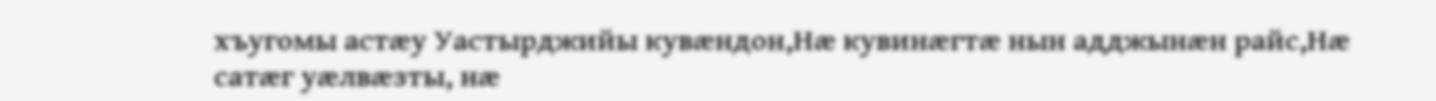хъугомы астæу Уастырджийы кувæндон,Нæ кувинæгтæ нын адджынæн райс,Нæ сатæг уæлвæзты, нæ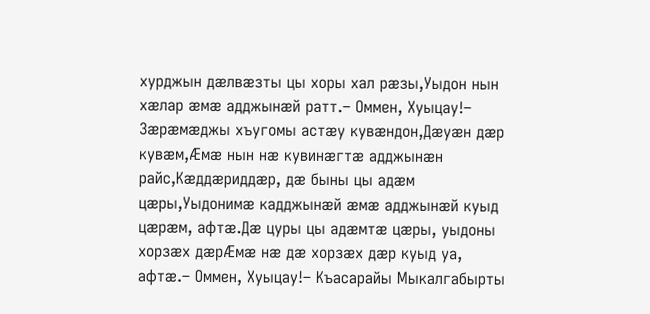хурджын дæлвæзты цы хоры хал рæзы,Уыдон нын хæлар æмæ адджынæй ратт.– Оммен, Хуыцау!– Зæрæмæджы хъугомы астæу кувæндон,Дæуæн дæр кувæм,Æмæ нын нæ кувинæгтæ адджынæн райс,Кæддæриддæр, дæ быны цы адæм цæры,Уыдонимæ кадджынæй æмæ адджынæй куыд цæрæм, афтæ.Дæ цуры цы адæмтæ цæры, уыдоны хорзæх дæрÆмæ нæ дæ хорзæх дæр куыд уа, афтæ.– Оммен, Хуыцау!– Къасарайы Мыкалгабырты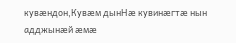кувæндон,Кувæм дынНæ кувинæгтæ нын адджынæй æмæ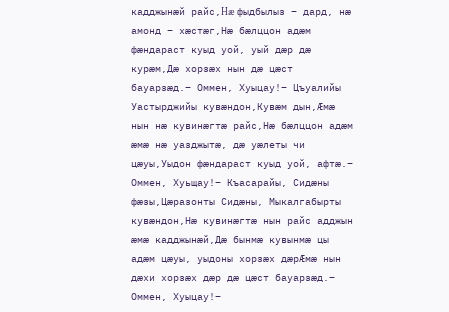кадджынæй райс,Hæ фыдбылыз – дард, нæ амонд – хæстæг,Нæ бæлццон адæм фæндараст куыд уой, уый дæр дæ курæм,Дæ хорзæх нын дæ цæст бауарзæд.– Оммен, Хуыцау!– Цъуалийы Уастырджийы кувæндон,Кувæм дын,Æмæ нын нæ кувинæгтæ райс,Нæ бæлццон адæм æмæ нæ уазджытæ, дæ уæлеты чи цæуы,Уыдон фæндараст куыд уой, афтæ.– Оммен, Хуьщау!– Къасарайы, Сидæны фæзы,Цæразонты Сидæны, Мыкалгабырты кувæндон,Нæ кувинæгтæ нын райс адджын æмæ кадджынæй,Дæ бынмæ кувынмæ цы адæм цæуы, уыдоны хорзæх дæрÆмæ нын дæхи хорзæх дæр дæ цæст бауарзæд.– Оммен, Хуыцау!–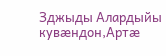Зджыды Алардыйы кувæндон,Артæ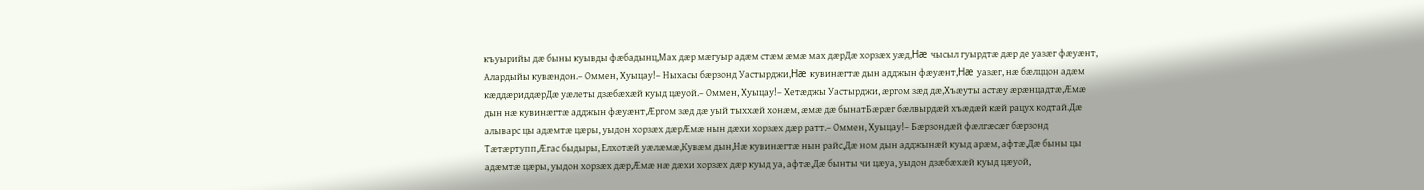къуырийы дæ быны куывды фæбадынц,Мах дæр мæгуыр адæм стæм æмæ мах дæрДæ хорзæх уæд,Hæ чысыл гуырдтæ дæр де уазæг фæуæнт, Алардыйы кувæндон.– Оммен, Хуыцау!– Ныхасы бæрзонд Уастырджи,Hæ кувинæгтæ дын адджын фæуæнт,Hæ уазæг, нæ бæлццон адæм кæддæриддæрДæ уæлеты дзæбæхæй куыд цæуой.– Оммен, Хуыцау!– Хетæджы Уастырджи, æргом зæд дæ,Хъæуты астæу æрæнцадтæ,Æмæ дын нæ кувинæгтæ адджын фæуæнт,Æргом зæд дæ уый тыххæй хонæм, æмæ дæ бынатБæрæг бæлвырдæй хъæдæй кæй рацух кодтай.Дæ алыварс цы адæмтæ цæры, уыдон хорзæх дæрÆмæ нын дæхи хорзæх дæр ратт.– Оммен, Хуыцау!– Бæрзондæй фæлгæсæг бæрзонд Тæтæртупп,Æгас быдыры, Елхотæй уæлæмæ,Кувæм дын,Нæ кувинæгтæ нын райс,Дæ ном дын адджынæй куыд арæм, афтæ,Дæ быны цы адæмтæ цæры, уыдон хорзæх дæр,Æмæ нæ дæхи хорзæх дæр куыд уа, афтæ,Дæ бынты чи цæуа, уыдон дзæбæхæй куыд цæуой,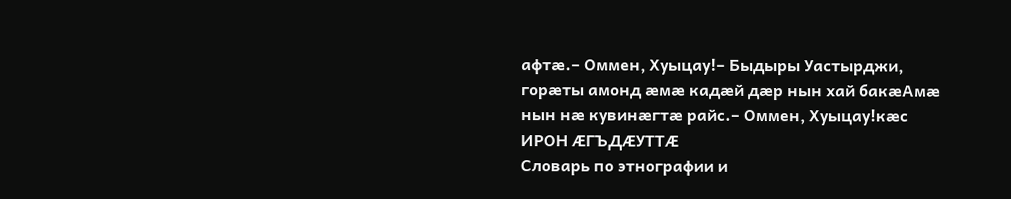афтæ.– Оммен, Хуыцау!– Быдыры Уастырджи, горæты амонд æмæ кадæй дæр нын хай бакæАмæ нын нæ кувинæгтæ райс.– Оммен, Хуыцау!кæс ИРОН ÆГЪДÆУТТÆ
Словарь по этнографии и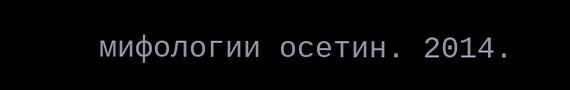мифологии осетин. 2014.